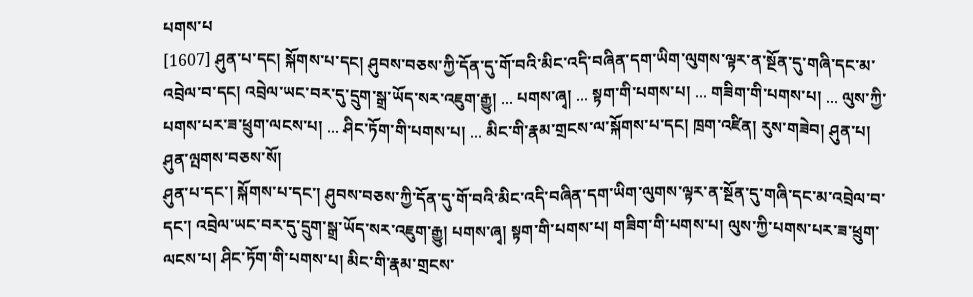པགས་པ
[1607] ཤུན་པ་དང། སྐོགས་པ་དང། ཤུབས་བཅས་ཀྱི་དོན་དུ་གོ་བའི་མིང་འདི་བཞིན་དག་ཡིག་ལུགས་ལྟར་ན་སྔོན་དུ་གཞི་དང་མ་འབྲེལ་བ་དང། འབྲེལ་ཡང་བར་དུ་དྲུག་སྒྲ་ཡོད་སར་འཇུག་རྒྱུ། ... པགས་ཞྭ། ... སྟག་གི་པགས་པ། ... གཟིག་གི་པགས་པ། ... ལུས་ཀྱི་པགས་པར་ཟ་ཕྲུག་ལངས་པ། ... ཤིང་ཏོག་གི་པགས་པ། ... མིང་གི་རྣམ་གྲངས་ལ་སྐོགས་པ་དང། ཁྲག་འཛིན། རུས་གཟེབ། ཤུན་པ། ཤུན་ལྤགས་བཅས་སོ།
ཤུན་པ་དང་། སྐོགས་པ་དང་། ཤུབས་བཅས་ཀྱི་དོན་དུ་གོ་བའི་མིང་འདི་བཞིན་དག་ཡིག་ལུགས་ལྟར་ན་སྔོན་དུ་གཞི་དང་མ་འབྲེལ་བ་དང་། འབྲེལ་ཡང་བར་དུ་དྲུག་སྒྲ་ཡོད་སར་འཇུག་རྒྱུ། པགས་ཞྭ། སྟག་གི་པགས་པ། གཟིག་གི་པགས་པ། ལུས་ཀྱི་པགས་པར་ཟ་ཕྲུག་ལངས་པ། ཤིང་ཏོག་གི་པགས་པ། མིང་གི་རྣམ་གྲངས་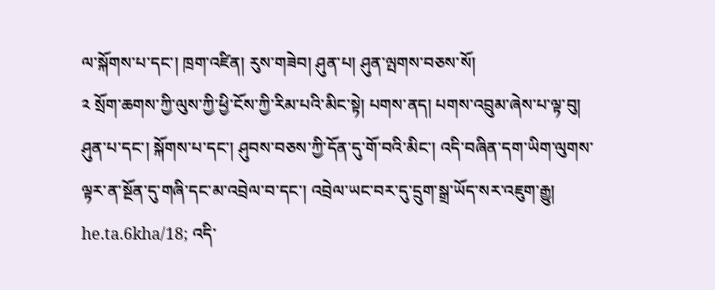ལ་སྐོགས་པ་དང་། ཁྲག་འཛིན། རུས་གཟེབ། ཤུན་པ། ཤུན་ལྤགས་བཅས་སོ།
༢ སྲོག་ཆགས་ཀྱི་ལུས་ཀྱི་ཕྱི་ངོས་ཀྱི་རིམ་པའི་མིང་སྟེ། པགས་ནད། པགས་འབྲུམ་ཞེས་པ་ལྟ་བུ།
ཤུན་པ་དང་། སྐོགས་པ་དང་། ཤུབས་བཅས་ཀྱི་དོན་དུ་གོ་བའི་མིང་། འདི་བཞིན་དག་ཡིག་ལུགས་ལྟར་ན་སྔོན་དུ་གཞི་དང་མ་འབྲེལ་བ་དང་། འབྲེལ་ཡང་བར་དུ་དྲུག་སྒྲ་ཡོད་སར་འཇུག་རྒྱུ།
he.ta.6kha/18; འདི་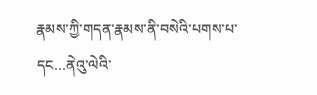རྣམས་ཀྱི་གདན་རྣམས་ནི་བསེའི་པགས་པ་དང…ནེའུ་ལེའི་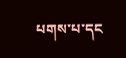པགས་པ་དང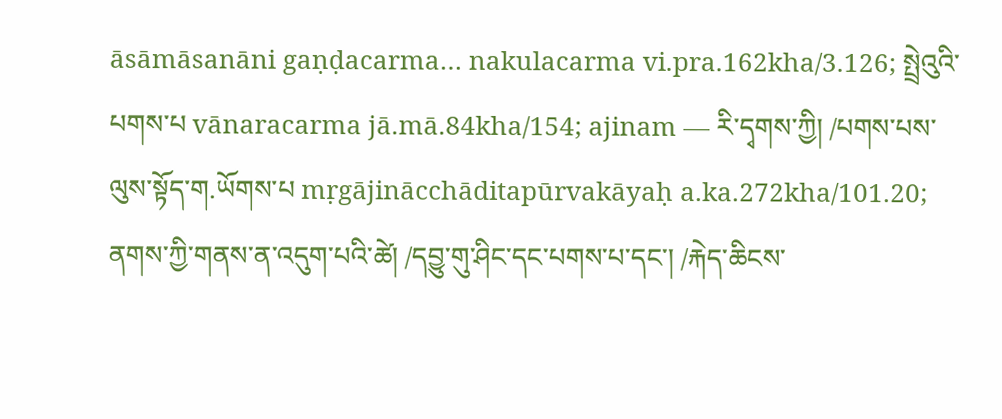āsāmāsanāni gaṇḍacarma… nakulacarma vi.pra.162kha/3.126; སྤྲེའུའི་པགས་པ vānaracarma jā.mā.84kha/154; ajinam — རི་དྭགས་ཀྱི། /པགས་པས་ལུས་སྟོད་ག.ཡོགས་པ mṛgājinācchāditapūrvakāyaḥ a.ka.272kha/101.20; ནགས་ཀྱི་གནས་ན་འདུག་པའི་ཚེ། /དབྱུ་གུ་ཤིང་དང་པགས་པ་དང་། /རྐེད་ཆིངས་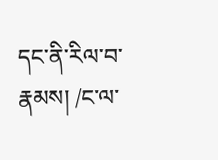དང་ནི་རིལ་བ་རྣམས། /ང་ལ་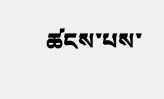ཚངས་པས་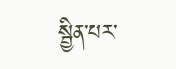སྦྱིན་པར་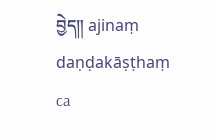བྱེད༎ ajinaṃ daṇḍakāṣṭhaṃ ca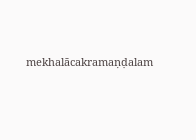mekhalācakramaṇḍalam